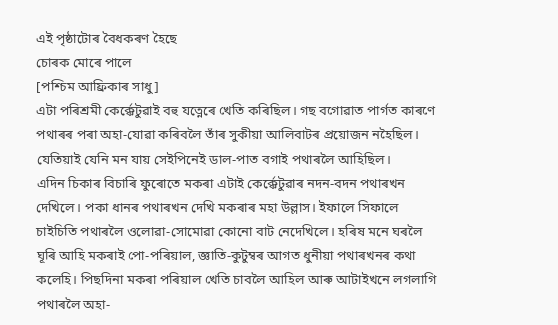এই পৃষ্ঠাটোৰ বৈধকৰণ হৈছে
চোৰক মোৰে পালে
[পশ্চিম আফ্ৰিকাৰ সাধু]
এটা পৰিশ্ৰমী কেৰ্ক্কেটুৱাই বহু যত্নেৰে খেতি কৰিছিল। গছ বগোৱাত পাৰ্গত কাৰণে পথাৰৰ পৰা অহা-যোৱা কৰিবলৈ তাঁৰ সুকীয়া আলিবাটৰ প্ৰয়োজন নহৈছিল। যেতিয়াই যেনি মন যায় সেইপিনেই ডাল-পাত বগাই পথাৰলৈ আহিছিল।
এদিন চিকাৰ বিচাৰি ফুৰোতে মকৰা এটাই কেৰ্ক্কেটুৱাৰ নদন-বদন পথাৰখন দেখিলে। পকা ধানৰ পথাৰখন দেখি মকৰাৰ মহা উল্লাস। ইফালে সিফালে চাইচিতি পথাৰলৈ ওলোৱা-সোমোৱা কোনো বাট নেদেখিলে। হৰিষ মনে ঘৰলৈ ঘূৰি আহি মকৰাই পো-পৰিয়াল, জ্ঞাতি-কুটুম্বৰ আগত ধুনীয়া পথাৰখনৰ কথা কলেহি। পিছদিনা মকৰা পৰিয়াল খেতি চাবলৈ আহিল আৰু আটাইখনে লগলাগি পথাৰলৈ অহা-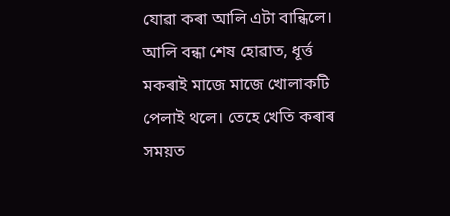যোৱা কৰা আলি এটা বান্ধিলে। আলি বন্ধা শেষ হোৱাত, ধূৰ্ত্ত মকৰাই মাজে মাজে খোলাকটি পেলাই থলে। তেহে খেতি কৰাৰ সময়ত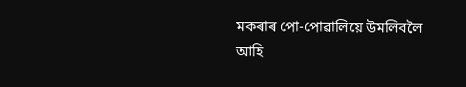মকৰাৰ পো-পোৱালিয়ে উমলিবলৈ আহি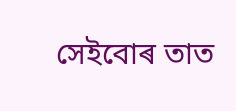সেইবোৰ তাত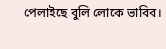পেলাইছে বুলি লোকে ভাবিব।